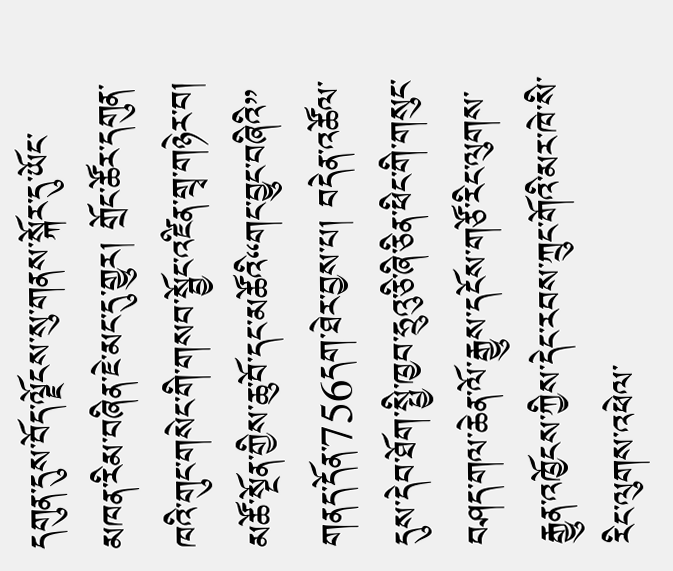དགུན་དུས་བོད་ལྗོངས་སུ་གནས་སྐོར་དུ་ཡོང་མཁན་རིམ་བཞིན་ཇེ་མང་དུ་གྱུར། གྲོང་ཚོར་དགུན་ཁའི་གུང་གསེང་གི་གསབ་སྦྱོང་འཛིན་གྲྭ་གཉེར་བ། མཚོ་སྔོན་གྱིས་ཆུ་བོ་དང་མཚོའི“གང་བྱུང་བཞིའི” གནད་དོན་756དག་ཐེར་བྱས་པ། བདེན་འཚོལ་དུས་དེབ་ཐོག་སྤྱི་ཁྱབ་ཧྲུའུ་ཅི་ཞི་ཅིན་ཕིང་གི་གསུང་བཤད་གལ་ཆེན་ལོ་རྒྱུས་དངོས་གཙོ་རིང་ལུགས་རྒྱུན་འཁྱོངས་ཀྱིས་དེང་རབས་ཀྲུང་གོའི་མར་ཁེ་སི་རིང་ལུགས་འཕེལ་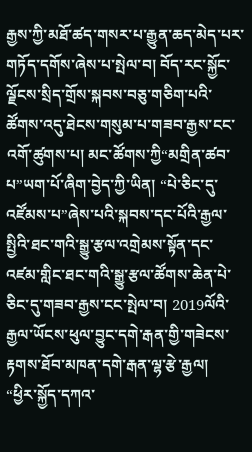རྒྱས་ཀྱི་མཐོ་ཚད་གསར་པ་རྒྱུན་ཆད་མེད་པར་གཏོད་དགོས་ཞེས་པ་སྤེལ་བ། བོད་རང་སྐྱོང་ལྗོངས་སྲིད་གྲོས་སྐབས་བཅུ་གཅིག་པའི་ཚོགས་འདུ་ཐེངས་གསུམ་པ་གཟབ་རྒྱས་ངང་འགོ་ཚུགས་པ། མང་ཚོགས་ཀྱི“མགྲིན་ཚབ་པ”ཡག་པོ་ཞིག་བྱེད་ཀྱི་ཡིན། “པེ་ཅིང་དུ་འཛོམས་པ”ཞེས་པའི་སྐབས་དང་པོའི་རྒྱལ་སྤྱིའི་ཐང་གའི་སྒྱུ་རྩལ་འགྲེམས་སྟོན་དང་འཛམ་གླིང་ཐང་གའི་སྒྱུ་རྩལ་ཚོགས་ཆེན་པེ་ཅིང་དུ་གཟབ་རྒྱས་ངང་སྤེལ་བ། 2019ལོའི་རྒྱལ་ཡོངས་ཕུལ་བྱུང་དགེ་རྒན་གྱི་གཟེངས་རྟགས་ཐོབ་མཁན་དགེ་རྒན་ལྷ་རྩེ་རྒྱལ། “ཕྱིར་སྐྱོད་དཀའ་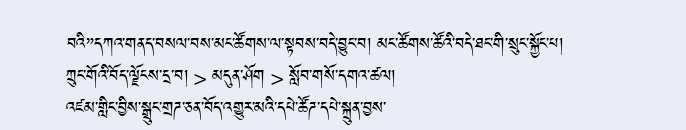བའི”དཀའ་གནད་བསལ་བས་མང་ཚོགས་ལ་སྟབས་བདེ་བྱུང་བ། མང་ཚོགས་ཚོའི་བདེ་ཐང་གི་སྲུང་སྐྱོང་པ།
ཀྲུང་གོའི་བོད་ལྗོངས་དྲ་བ། > མདུན་ཤོག > སློབ་གསོ་དགའ་ཚལ།
འཛམ་གླིང་བྱིས་སྒྲུང་གྲཌ་ཅན་བོད་འགྱུར་མའི་དཔེ་ཚོཌ་དཔེ་སྐྲུན་བྱས་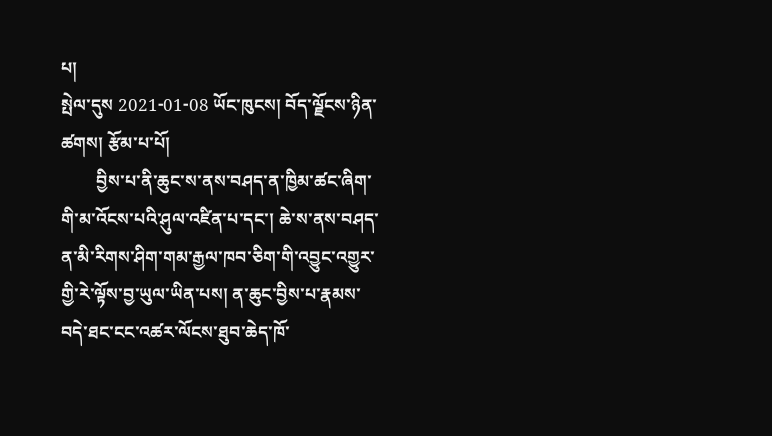པ།
སྤེལ་དུས 2021-01-08 ཡོང་ཁུངས། བོད་ལྗོངས་ཉིན་ཚགས། རྩོམ་པ་པོ།
        བྱིས་པ་ནི་ཆུང་ས་ནས་བཤད་ན་ཁྱིམ་ཚང་ཞིག་གི་མ་འོངས་པའི་ཤུལ་འཛིན་པ་དང་། ཆེ་ས་ནས་བཤད་ན་མི་རིགས་ཤིག་གམ་རྒྱལ་ཁབ་ཅིག་གི་འབྱུང་འགྱུར་གྱི་རེ་ལྟོས་བྱ་ཡུལ་ཡིན་པས། ན་ཆུང་བྱིས་པ་རྣམས་བདེ་ཐང་ངང་འཚར་ལོངས་ཐུབ་ཆེད་ཁོ་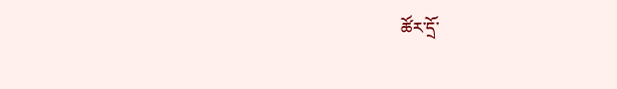ཚོར་དྲོ་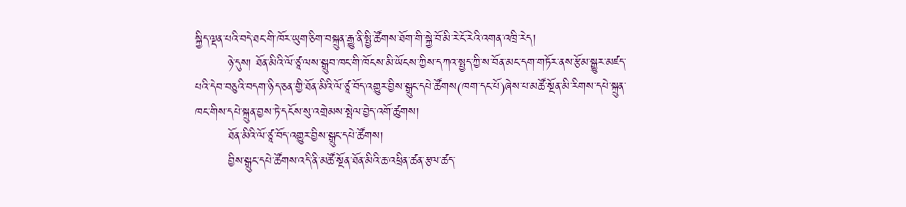སྐྱིད་ལྡན་པའི་བདེ་ཐང་གི་ཁོར་ཡུག་ཅིག་བསྐྲུན་རྒྱུ་ནི་སྤྱི་ཚོགས་ཐོག་གི་སྐྱེ་བོ་མི་རེ་ངོ་རེའི་འགན་འཁྲི་རེད།
        ཉེ་དུས། ཐོན་མིའི་ལོ་ཙཱ་ལས་སྒྲུབ་ཁང་གི་ཁོངས་མི་ཡོངས་ཀྱིས་དཀའ་སྤྱད་ཀྱི་ས་བོན་མང་དག་གཏོར་ནས་རྩོམ་སྒྱུར་མཛད་པའི་དེབ་བཅུའི་བདག་ཉིད་ཅན་གྱི་ཐོན་མིའི་ལོ་ཙཱ་བོད་འགྱུར་བྱིས་སྒྲུང་དཔེ་ཚོགས(ཁག་དང་པོ)ཞེས་པ་མཚོ་སྔོན་མི་རིགས་དཔེ་སྐྲུན་ཁང་གིས་དཔེ་སྐྲུན་བྱས་ཏེ་དངོས་སུ་འགྲེམས་སྤེལ་བྱེད་འགོ་ཚུགས།
        ཐོན་མིའི་ལོ་ཙཱ་བོད་འགྱུར་བྱིས་སྒྲུང་དཔེ་ཚོགས།
        བྱིས་སྒྲུང་དཔེ་ཚོགས་འདི་ནི་མཚོ་སྔོན་ཐོན་མིའི་ཆ་འཕྲིན་ཚན་རྩལ་ཚད་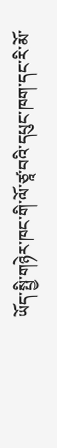ཡོད་སྤྱི་གཉེར་ཁང་གི་ལོ་ཙཱ་བའི་དཔུང་ཁག་དང་རི་མོ་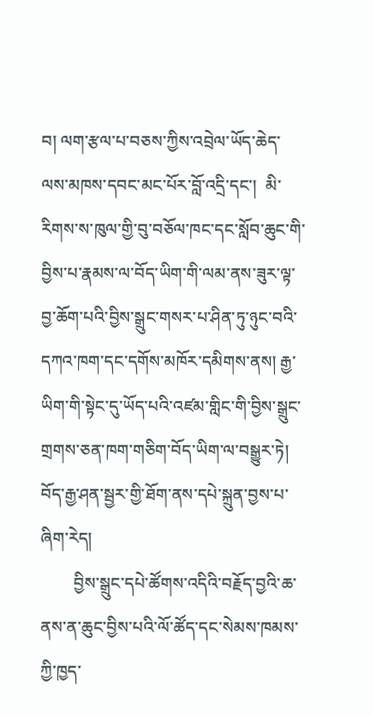བ། ལག་རྩལ་པ་བཅས་ཀྱིས་འབྲེལ་ཡོད་ཆེད་ལས་མཁས་དབང་མང་པོར་བློ་འདྲི་དང་།  མི་རིགས་ས་ཁུལ་གྱི་བུ་བཅོལ་ཁང་དང་སློབ་ཆུང་གི་བྱིས་པ་རྣམས་ལ་བོད་ཡིག་གི་ལམ་ནས་ཟུར་ལྟ་བྱ་ཆོག་པའི་བྱིས་སྒྲུང་གསར་པ་ཤིན་ཏུ་ཉུང་བའི་དཀའ་ཁག་དང་དགོས་མཁོར་དམིགས་ནས། རྒྱ་ཡིག་གི་སྟེང་དུ་ཡོད་པའི་འཛམ་གླིང་གི་བྱིས་སྒྲུང་གྲགས་ཅན་ཁག་གཅིག་བོད་ཡིག་ལ་བསྒྱུར་ཏེ། བོད་རྒྱ་ཤན་སྦྱར་གྱི་ཐོག་ནས་དཔེ་སྐྲུན་བྱས་པ་ཞིག་རེད།
        བྱིས་སྒྲུང་དཔེ་ཚོགས་འདིའི་བརྗོད་བྱའི་ཆ་ནས་ན་ཆུང་བྱིས་པའི་ལོ་ཚོད་དང་སེམས་ཁམས་ཀྱི་ཁྱད་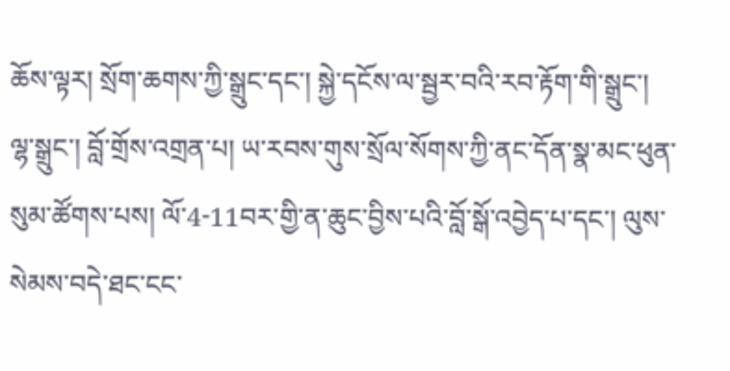ཆོས་ལྟར། སྲོག་ཆགས་ཀྱི་སྒྲུང་དང་། སྐྱེ་དངོས་ལ་སྦྱར་བའི་རབ་རྟོག་གི་སྒྲུང་།  ལྷ་སྒྲུང་། བློ་གྲོས་འགྲན་པ། ཡ་རབས་གུས་སྲོལ་སོགས་ཀྱི་ནང་དོན་སྣ་མང་ཕུན་སུམ་ཚོགས་པས། ལོ་4-11བར་གྱི་ན་ཆུང་བྱིས་པའི་བློ་སྒོ་འབྱེད་པ་དང་། ལུས་སེམས་བདེ་ཐང་ངང་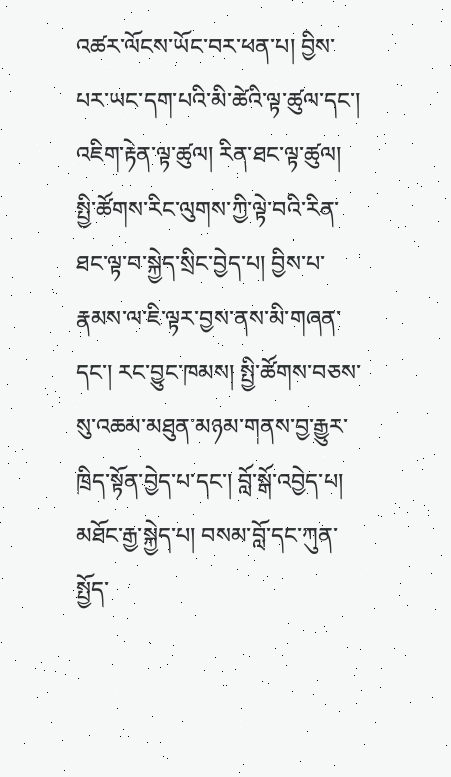འཚར་ལོངས་ཡོང་བར་ཕན་པ། བྱིས་པར་ཡང་དག་པའི་མི་ཚེའི་ལྟ་ཚུལ་དང་། འཇིག་རྟེན་ལྟ་ཚུལ། རིན་ཐང་ལྟ་ཚུལ། སྤྱི་ཚོགས་རིང་ལུགས་ཀྱི་ལྟེ་བའི་རིན་ཐང་ལྟ་བ་སྐྱེད་སྲིང་བྱེད་པ། བྱིས་པ་རྣམས་ལ་ཇི་ལྟར་བྱས་ནས་མི་གཞན་དང་། རང་བྱུང་ཁམས། སྤྱི་ཚོགས་བཅས་སུ་འཆམ་མཐུན་མཉམ་གནས་བྱ་རྒྱུར་ཁྲིད་སྟོན་བྱེད་པ་དང་། བློ་སྒོ་འབྱེད་པ། མཐོང་རྒྱ་སྐྱེད་པ། བསམ་བློ་དང་ཀུན་སྤྱོད་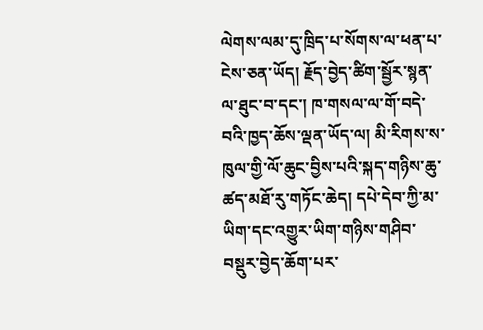ལེགས་ལམ་དུ་ཁྲིད་པ་སོགས་ལ་ཕན་པ་ངེས་ཅན་ཡོད། རྗོད་བྱེད་ཚིག་སྦྱོར་སྙན་ལ་ཐུང་བ་དང་། ཁ་གསལ་ལ་གོ་བདེ་བའི་ཁྱད་ཆོས་ལྡན་ཡོད་ལ། མི་རིགས་ས་ཁུལ་གྱི་ལོ་ཆུང་བྱིས་པའི་སྐད་གཉིས་ཆུ་ཚད་མཐོ་རུ་གཏོང་ཆེད། དཔེ་དེབ་ཀྱི་མ་ཡིག་དང་འགྱུར་ཡིག་གཉིས་གཤིབ་བསྡུར་བྱེད་ཆོག་པར་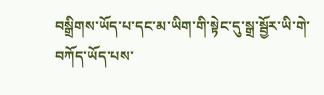བསྒྲིགས་ཡོད་པ་དང་མ་ཡིག་གི་སྟེང་དུ་སྒྲ་སྦྱོར་ཡི་གེ་བཀོད་ཡོད་པས་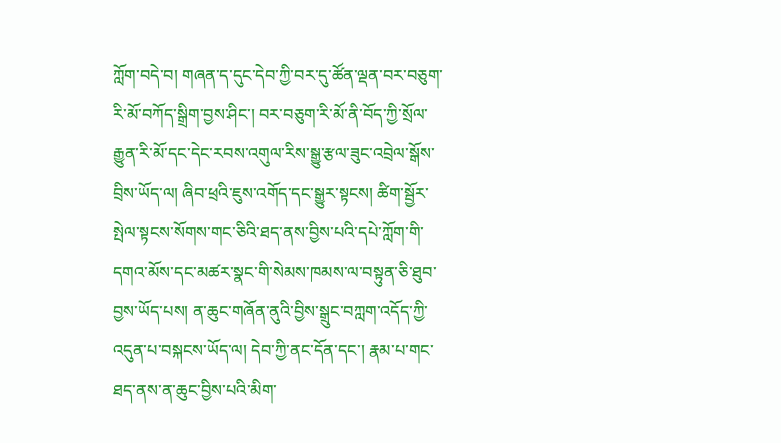ཀློག་བདེ་བ། གཞན་ད་དུང་དེབ་ཀྱི་བར་དུ་ཚོན་ལྡན་བར་བཅུག་རི་མོ་བཀོད་སྒྲིག་བྱས་ཤིང་། བར་བཅུག་རི་མོ་ནི་བོད་ཀྱི་སྲོལ་རྒྱུན་རི་མོ་དང་དེང་རབས་འགུལ་རིས་སྒྱུ་རྩལ་ཟུང་འབྲེལ་སྒོས་བྲིས་ཡོད་ལ། ཞིབ་ཕྲའི་ཇུས་འགོད་དང་སྒྱུར་སྟངས། ཚིག་སྦྱོར་སྤེལ་སྟངས་སོགས་གང་ཅིའི་ཐད་ནས་བྱིས་པའི་དཔེ་ཀློག་གི་དགའ་མོས་དང་མཚར་སྣང་གི་སེམས་ཁམས་ལ་བསྟུན་ཅི་ཐུབ་བྱས་ཡོད་པས། ན་ཆུང་གཞོན་ནུའི་བྱིས་སྒྲུང་བཀླག་འདོད་ཀྱི་འདུན་པ་བསྐངས་ཡོད་ལ། དེབ་ཀྱི་ནང་དོན་དང་། རྣམ་པ་གང་ཐད་ནས་ན་ཆུང་བྱིས་པའི་མིག་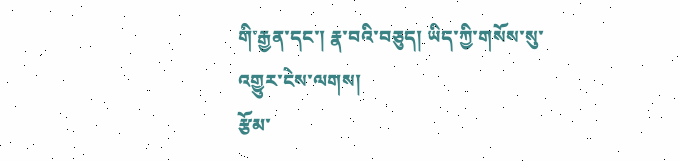གི་རྒྱན་དང་། རྣ་བའི་བཅུད། ཡིད་ཀྱི་གསོས་སུ་འགྱུར་ངེས་ལགས།
རྩོམ་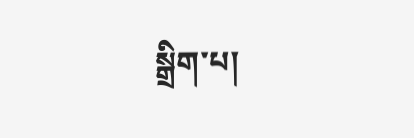སྒྲིག་པ།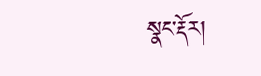སྣང་རྡོར།